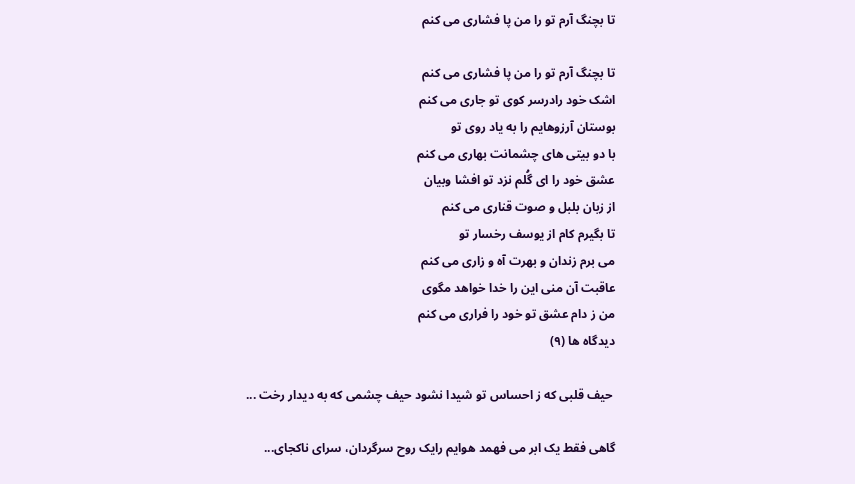تا بچنگ آرم تو را من پا فشاری می کنم

تا بچنگ آرم تو را من پا فشاری می کنم
اشک خود رادرسر کوی تو جاری می کنم
بوستان آرزوهایم را به یاد روی تو
با دو بیتی های چشمانت بهاری می کنم
عشق خود را ای گُلم نزد تو افشا وبیان
از زبان بلبل و صوت قناری می کنم
تا بگیرم کام از یوسف رخسار تو
می برم زندان و بهرت آه و زاری می کنم
عاقبت آن منی این را خدا خواهد مگوی
من ز دام عشق تو خود را فراری می کنم
دیدگاه ها (۹)

 حیف قلبی که ز احساس تو شیدا نشود حیف چشمی که به دیدار رخت ...

گاهی فقط یک ابر می ‌فهمد هوایم رایک روح سرگردان، سرای ناکجای...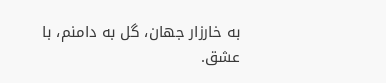به خارزار جهان، گل به دامنم، با عشق.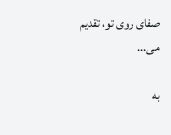صفای روی تو، تقدیم می‌...

به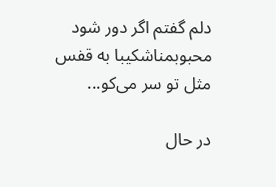دلم گفتم اگر دور شود محبوبمناشکیبا به قفس مثل تو سر می‌کو...

در حال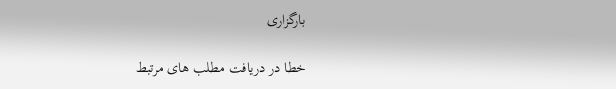بارگزاری

خطا در دریافت مطلب های مرتبط